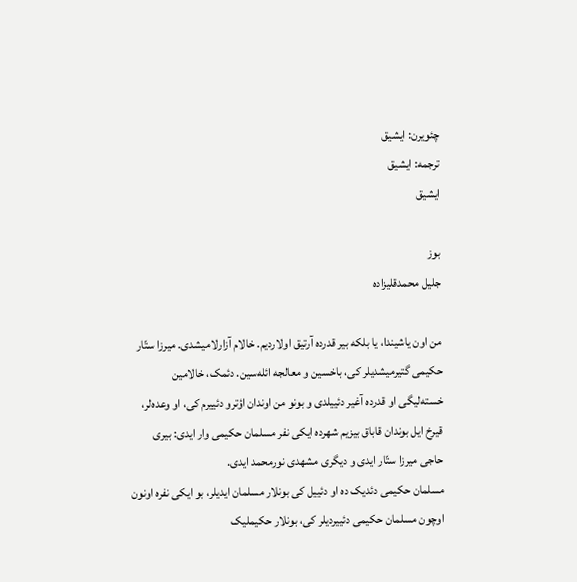چئویرن: ایشیق
ترجمه: ایشیق
ایشیق

بوز
جلیل محمدقلیزاده

من اون یاشیندا، یا بلکه بیر قدرده آرتیق اولاردیم. خالام آزارلامیشدی. میرزا ستّار حکیمی گتیرمیشدیلر کی، باخسین و معالجه ائله‌سین. دئمک، خالامین خسته‌لیگی او قدرده آغیر دئییلدی و بونو من اوندان اؤترو دئییرم کی، او وعده‌لر، قیرخ ایل بوندان قاباق بیزیم شهرده ایکی نفر مسلمان حکیمی وار ایدی: بیری حاجی میرزا ستّار ایدی و دیگری مشهدی نورمحمد ایدی.
مسلمان حکیمی دئدیک ده او دئییل کی بونلار مسلمان ایدیلر، بو ایکی نفره اونون اوچون مسلمان حکیمی دئییردیلر کی، بونلار حکیملیک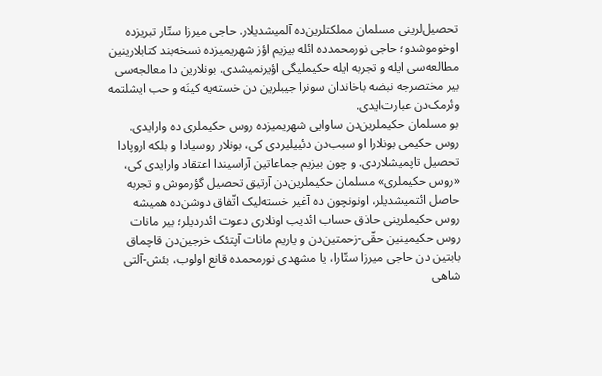تحصیل‌لرینی مسلمان مملکتلرین‌ده آلمیشدیلار. حاجی میرزا ستّار تبریزده اوخوموشدو؛ حاجی نورمحمدده ائله بیزیم اؤز شهریمیزده نسخه‌بند کتابلارینین مطالعه‌سی ایله و تجربه ایله حکیملیگی اؤیرنمیشدی. بونلارین دا معالجه‌سی بیر مختصرجه نبضه باخاندان سونرا جیبلرین دن خسته‌یه کینَه و حب ایشلتمه وئرمک‌دن عبارت‌ایدی.
بو مسلمان حکیملرین‌دن ساوایی شهریمیزده روس حکیملری ده وارایدی. روس حکیمی بونلارا او سبب‌دن دئییلیردی کی، بونلار روسیادا و بلکه اروپادا تحصیل تاپمیشلاردی. و چون بیزیم جماعاتین آراسیندا اعتقاد وارایدی کی، «روس حکیملری» مسلمان حکیملرین‌دن آرتیق تحصیل گؤرموش و تجربه حاصل ائتمیشدیلر، اونونچون ده آغیر خسته‌لیک اتّفاق دوشن‌ده همیشه روس حکیملرینی حاذق حساب ائدیب اونلاری دعوت ائدردیلر؛ بیر مانات روس حکیمینین حقّی-زحمتین‌دن و یاریم مانات آپتئک خرجین‌دن قاچماق بابتین دن حاجی میرزا ستّارا، یا مشهدی نورمحمده قانع اولوب، بئش-آلتی شاهی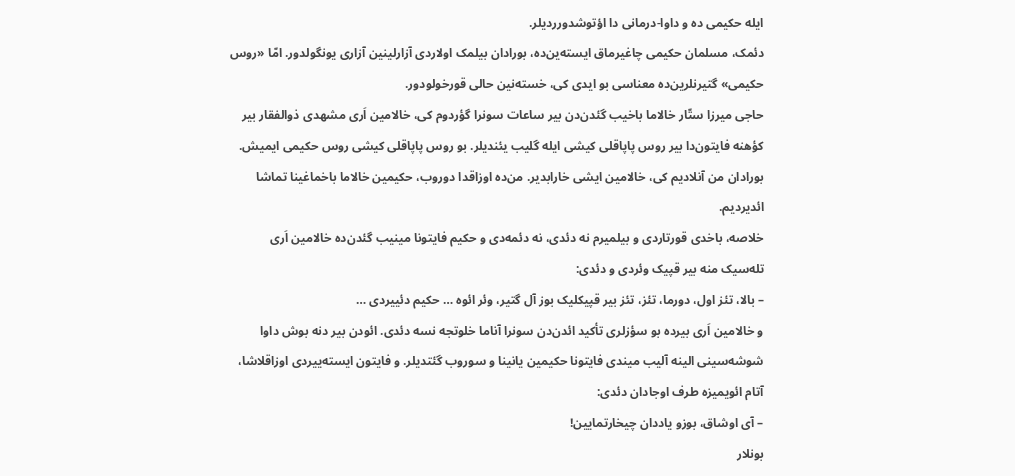ایله حکیمی ده و داوا-درمانی دا اؤتوشدورردیلر.
دئمک، مسلمان حکیمی چاغیرماق ایسته‌ین‌ده، بورادان بیلمک اولاردی آزارلینین آزاری یونگولدور. امّا «روس حکیمی» گتیرنلرین‌ده معناسی بو ایدی کی، خسته‌نین حالی قورخولودور.
حاجی میرزا ستّار خالاما باخیب گئدن‌دن بیر ساعات سونرا گؤردوم کی، خالامین اَری مشهدی ذوالفقار بیر کؤهنه فایتون‌دا بیر روس پاپاقلی کیشی ایله گلیب یئندیلر. بو روس پاپاقلی کیشی روس حکیمی ایمیش. بورادان من آنلادیم کی، خالامین ایشی خارابدیر. من‌ده اوزاقدا دوروب، حکیمین خالاما باخماغینا تماشا ائدیردیم.
خلاصه، باخدی قورتاردی و بیلمیرم نه دئدی، نه دئمه‌دی و حکیم فایتونا مینیب گئدن‌ده خالامین اَری تله‌سیک منه بیر قپیک وئردی و دئدی:
– بالا، تئز اول، دورما، تئز، تئز بیر قپیکلیک بوز آل گتیر، وئر ائوه … حکیم دئییردی …
و خالامین اَری بیرده بو سؤزلری تأکید ائدن‌دن سونرا آناما خلوتجه نسه دئدی. ائودن بیر دنه بوش داوا شوشه‌سینی الینه آلیب میندی فایتونا حکیمین یانینا و سوروب گئتدیلر. و فایتون ایسته‌ییردی اوزاقلاشا، آتام ائویمیزه طرف اوجادان دئدی:
– آی اوشاق، بوزو یاددان چیخارتمایین!
بونلار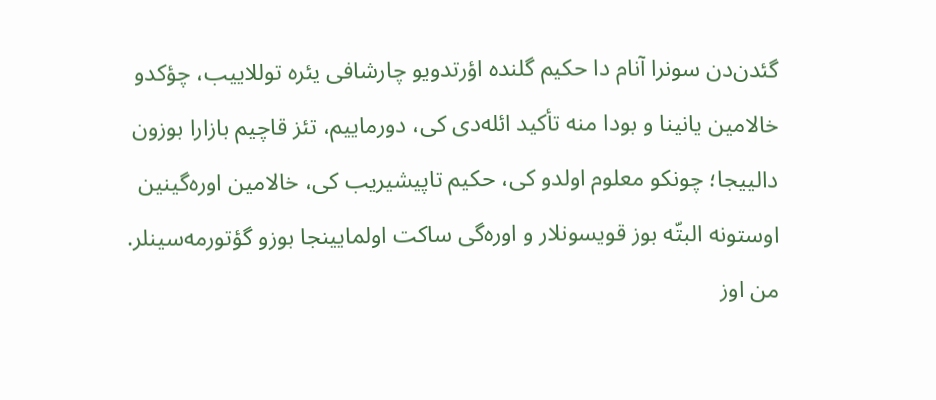گئدن‌دن سونرا آنام دا حکیم گلنده اؤرتدویو چارشافی یئره توللاییب، چؤکدو خالامین یانینا و بودا منه تأکید ائله‌دی کی، دورماییم، تئز قاچیم بازارا بوزون دالییجا؛ چونکو معلوم اولدو کی، حکیم تاپیشیریب کی، خالامین اوره‌گینین اوستونه البتّه بوز قویسونلار و اوره‌‌گی ساکت اولمایینجا بوزو گؤتورمه‌سینلر.
من اوز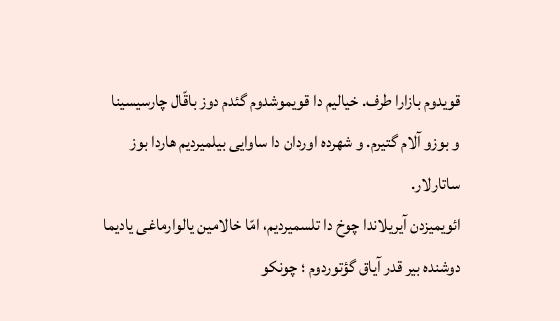قویدوم بازارا طرف. خیالیم دا قویموشدوم گئدم دوز باقّال چارسیسینا و بوزو آلام گتیرم. و شهرده اوردان‌ دا ساوایی بیلمیردیم هاردا بوز ساتارلار.
ائویمیزدن آیریلاندا چوخ دا تلسمیردیم، امّا خالامین یالوارماغی یادیما دوشنده بیر قدر آیاق گؤتوردوم ؛ چونکو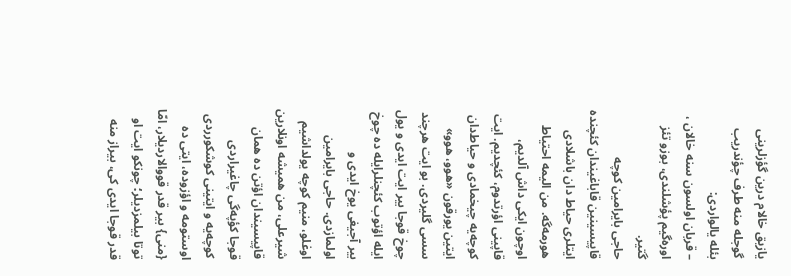یازیق خالام درین گؤزلرینی گوجله منه طرف چؤندریب بئله یالواردی:
– قربان اولسون سنه خالان ، اوره‌گیم پؤشلندی، بوزو تئز گتیر.
حاجی بایرامین کوچه قاپیسینین قاباغیندان کئچنده ایتلری حیاط ‌دان باشلادی هورمه‌گه. من الیمه احتیاط اوچون ایکی داش آلدیم، قاپینی اؤرتدوم، کئچدیم. ایت کوچه‌یه چیخمادی و حیاط‌دان ایتین یورقون «هوو، هوو» سسی گلیردی. بو ایت هرچند چوخ قوجا بیر ایت ایدی و یول ایله اؤتوب کئچنلرایله ده چوخ بیر آجیغی یوخ ایدی و اولمازدی. حاجی بایرامین اوغلو، منیم کوچه یولداشیم شیرعلی، من همیشه اونلارین قاپیسیندان اؤتن ده همان قوجا کؤپه‌گی چاغیراردی کوچه‌یه و ایتینی کوشکورردی اوستومه و اؤزوده، ایتی ده {منی} بیر قدر قووالاردیلار، امّا توتا بیلمزدیلر؛ چونکو ایت او قدر قوجا ایدی کی، بیراز منه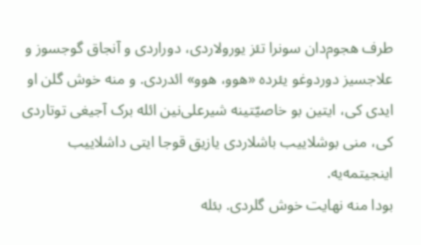طرف هجوم‌دان سونرا تئز یورولاردی، دوراردی و آنجاق گوجسوز و علاجسیز دوردوغو یئرده «هوو، هوو» ائدردی. و منه خوش گلن او ایدی کی، ایتین بو خاصیّتینه شیرعلی‌نین ائله برک آجیغی توتاردی کی، منی بوشلاییب باشلاردی یازیق قوجا ایتی داشلاییب اینجیتمه‌یه.
بودا منه نهایت خوش گلردی. بئله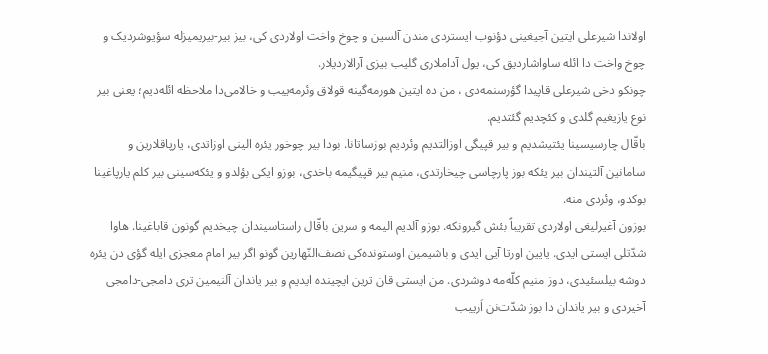اولاندا شیرعلی ایتین آجیغینی دؤنوب ایستردی مندن آلسین و چوخ واخت اولاردی کی، بیز بیر-بیریمیزله سؤیوشردیک و چوخ واخت دا ائله ساواشاردیق کی، یول آداملاری گلیب بیزی آرالاردیلار.
چونکو دخی شیرعلی قاپیدا گؤرسنمه‌‌دی ، من ده ایتین هورمه‌گینه قولاق وئرمه‌ییب و خالامی‌دا ملاحظه ائله‌دیم؛ یعنی بیر نوع یازیغیم گلدی و کئچدیم گئتدیم.
باقّال چارسیسینا یئتیشدیم و بیر قپیگی اوزالتدیم وئردیم بوزساتانا. بودا بیر چوخور یئره الینی اوزاتدی، یارپاقلارین و سامانین آلتیندان بیر یئکه بوز پارچاسی چیخارتدی، منیم بیر قپیگیمه باخدی، بوزو ایکی بؤلدو و یئکه‌سینی بیر کلم یارپاغینا بوکدو، وئردی منه.
بوزون آغیرلیغی اولاردی تقریباً بئش گیرونکه. بوزو آلدیم الیمه و سرین باقّال راستاسیندان چیخدیم گونون قاباغینا. هاوا شدّتلی ایستی ایدی. یایین اورتا آیی ایدی و باشیمین اوستونده‌کی نصف‌النّهارین گونو اگر بیر امام معجزی ایله گؤی دن یئره دوشه بیلسئیدی، دوز منیم کلّه‌مه دوشردی. من ایستی قان ترین ایچینده ایدیم و بیر یاندان آلنیمین تری دامجی-دامجی آخیردی و بیر یاندان دا بوز شدّت‌نن اَرییب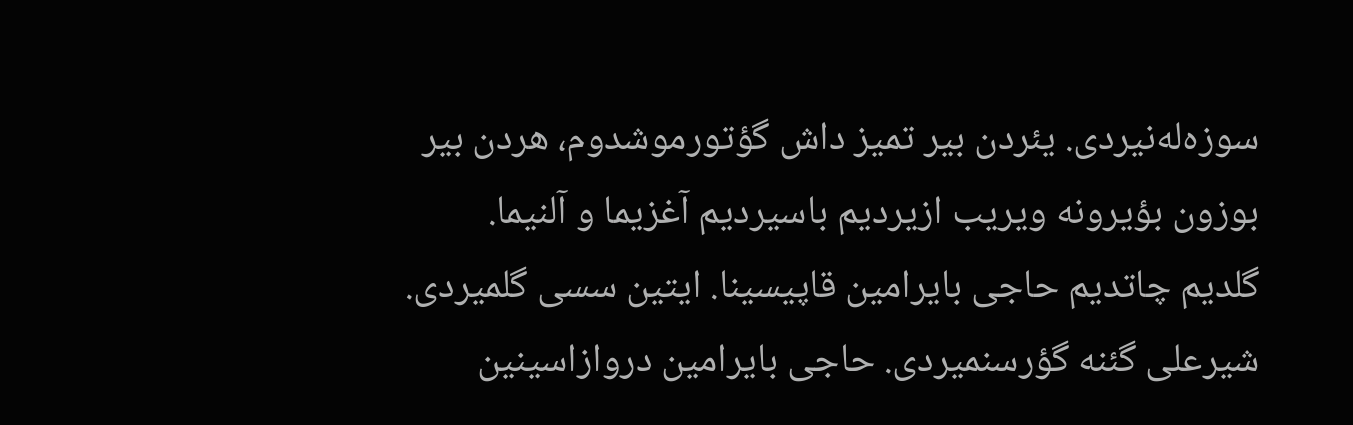سوزه‌له‌نیردی. یئردن بیر تمیز داش گؤتورموشدوم، هردن بیر بوزون بؤیرونه ویریب ازیردیم باسیردیم آغزیما و آلنیما.
گلدیم چاتدیم حاجی بایرامین قاپیسینا. ایتین سسی گلمیردی. شیرعلی گئنه گؤرسنمیردی. حاجی بایرامین دروازاسینین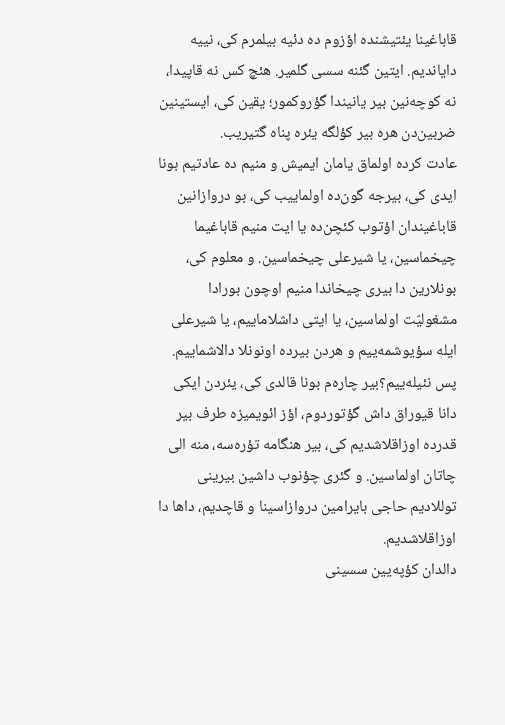قاباغینا یئتیشنده اؤزوم ده دئیه بیلمرم کی، نییه دایاندیم. ایتین گئنه سسی گلمیر. هئچ کس نه قاپیدا، نه کوچه‌نین بیر یانیندا گؤروکمور؛ یقین کی، ایستینین ضربین‌دن هره بیر کؤلگه یئره پناه گتیریب.
عادت‌ کرده اولماق یامان ایمیش و منیم ده عادتیم بونا ایدی کی، بیرجه گون‌ده اولماییب کی، بو دروازانین قاباغیندان اؤتوب کئچن‌ده یا ایت منیم قاباغیما چیخماسین، یا شیرعلی چیخماسین. و معلوم کی، بونلارین دا بیری چیخاندا منیم اوچون بورادا مشغولیّت اولماسین، یا ایتی داشلاماییم، یا شیرعلی ایله سؤیوشمه‌ییم و هردن بیرده اونونلا دالاشماییم.
پس نئیله‌ییم؟بیر چاره‌م بونا قالدی کی، یئردن ایکی دانا قیوراق داش گؤتوردوم، اؤز ائویمیزه طرف بیر قدرده اوزاقلاشدیم کی، بیر هنگامه تؤره‌سه، منه الی چاتان اولماسین. و گئری چؤنوب داشین بیرینی توللادیم حاجی بایرامین دروازاسینا و قاچدیم، داها دا اوزاقلاشدیم.
دالدان کؤپه‌یین سسینی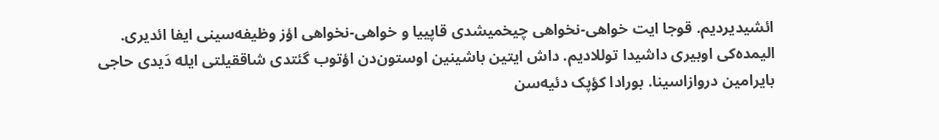ائشیدیردیم. قوجا ایت خواهی-نخواهی چیخمیشدی قاپییا و خواهی-نخواهی اؤز وظیفه‌سینی ایفا ائدیری.
الیمده‌کی اوبیری داشیدا توللادیم. داش ایتین باشینین اوستون‌دن اؤتوب گئتدی شاققیلتی ایله دَیدی حاجی بایرامین دروازاسینا. بورادا کؤپک دئیه‌سن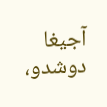آجیغا دوشدو،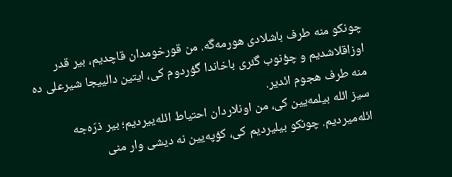چونکو منه طرف باشلادی هورمه‌گه. من قورخومدان قاچدیم، بیر قدر اوزاقلاشدیم و چؤنوب گئری باخاندا گؤردوم کی، ایتین دالییجا شیرعلی ده منه طرف هجوم ائدیر.
سیز ائله بیلمه‌یین کی، من اونلاردان احتیاط ائله‌ییردیم؛ بیر ذرّه‌جه ائله‌میردیم. چونکو بیلیردیم کی، کؤپه‌یین نه دیشی وار منی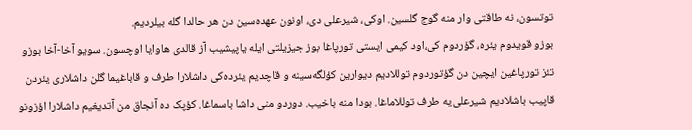توتسون، نه طاقتی وار منه گوج گلسین. اوکی، شیرعلی دی، اونون عهده‌سین دن هر حالدا گله بیلردیم.
بوزو قویدوم یئره، گؤردوم کی،اود کیمی ایستی تورپاغا بوز جیزیلتی ایله یاپیشیب آز قالدی هاوایا اوچسون. سویو آخا-آخا بوزو تئز تورپاغین ایچین دن گؤتوردوم توللادیم دیوارین کؤلگه‌سینه و قاچدیم یئرده‌کی داشلارا طرف و قاباغیما گلن داشلاری یئردن قاپیب باشلادیم شیرعلی‌یه طرف توللاماغا. بودا منه باخیب. دوردو منی داشا باسماغا. کؤپک ده آنجاق من آتدیغیم داشلارا اؤزونو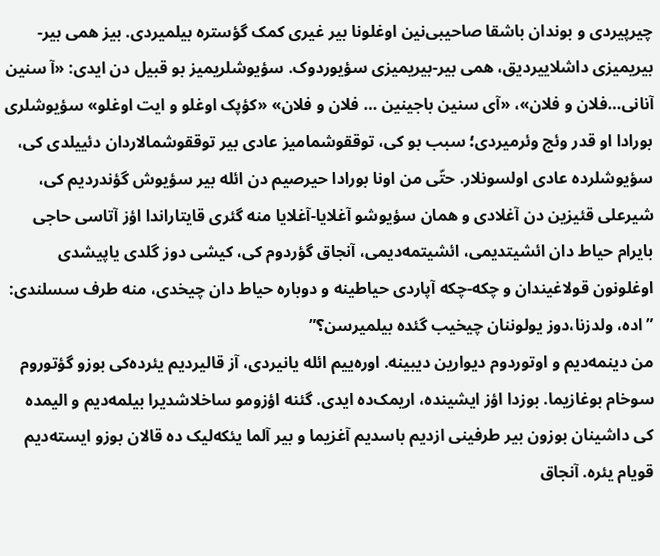چیرپیردی و بوندان باشقا صاحیبی‌نین اوغلونا بیر غیری کمک گؤستره بیلمیردی. بیز همی بیر-بیریمیزی داشلاییردیق، همی بیر-بیریمیزی سؤیوردوک. سؤیوشلریمیز بو قبیل دن ایدی: «آ سنین آنانی…فلان و فلان»، «آی سنین باجینین … فلان و فلان» «کؤپک اوغلو و ایت اوغلو» سؤیوشلری بورادا او قدر وئج وئرمیردی؛ سبب بو کی، توققوشمامیز عادی بیر توققوشمالاردان دئییلدی کی، سؤیوشلرده عادی اولسونلار. حتّی من اونا بورادا حیرصیم دن ائله بیر سؤیوش گؤندردیم کی، شیرعلی قئیزین دن آغلادی و همان سؤیوشو آغلایا-آغلایا منه گئری قایتاراندا اؤز آتاسی حاجی بایرام حیاط دان ائشیتدیمی، ائشیتمه‌دیمی، آنجاق گؤردوم کی، کیشی دوز گلدی یاپیشدی اوغلونون قولاغیندان و چکه-چکه آپاردی حیاطینه و دوباره حیاط دان چیخدی، منه طرف سسلندی:
” اده، ولدزنا،دوز یولوننان چیخیب گئده بیلمیرسن؟”
من دینمه‌دیم و اوتوردوم دیوارین دیبینه. اوره‌ییم ائله یانیردی، آز قالیردیم یئرده‌کی بوزو گؤتوروم سوخام بوغازیما. بوزدا اؤز ایشینده، اریمک‌ده ایدی. گئنه اؤزومو ساخلاشدیرا بیلمه‌دیم و الیمده کی داشینان بوزون بیر طرفینی ازدیم باسدیم آغزیما و بیر آلما یئکه‌لیک ده قالان بوزو ایسته‌دیم قویام یئره. آنجاق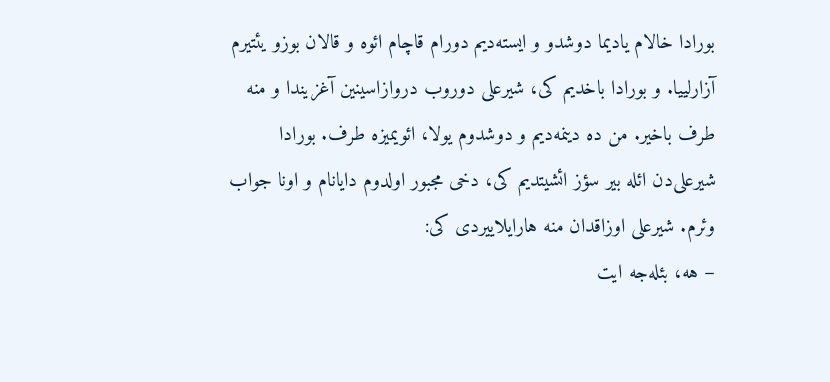بورادا خالام یادیما دوشدو و ایسته‌دیم دورام قاچام ائوه و قالان بوزو یئتیرم آزارلییا. و بورادا باخدیم کی، شیرعلی دوروب دروازاسینین آغزیندا و منه طرف باخیر. من ده دینمه‌دیم و دوشدوم یولا، ائویمیزه طرف. بورادا شیرعلی‌دن ائله بیر سؤز ائشیتدیم کی، دخی مجبور اولدوم دایانام و اونا جواب وئرم. شیرعلی اوزاقدان منه هارایلاییردی کی:
– هه، بئله‌جه ایت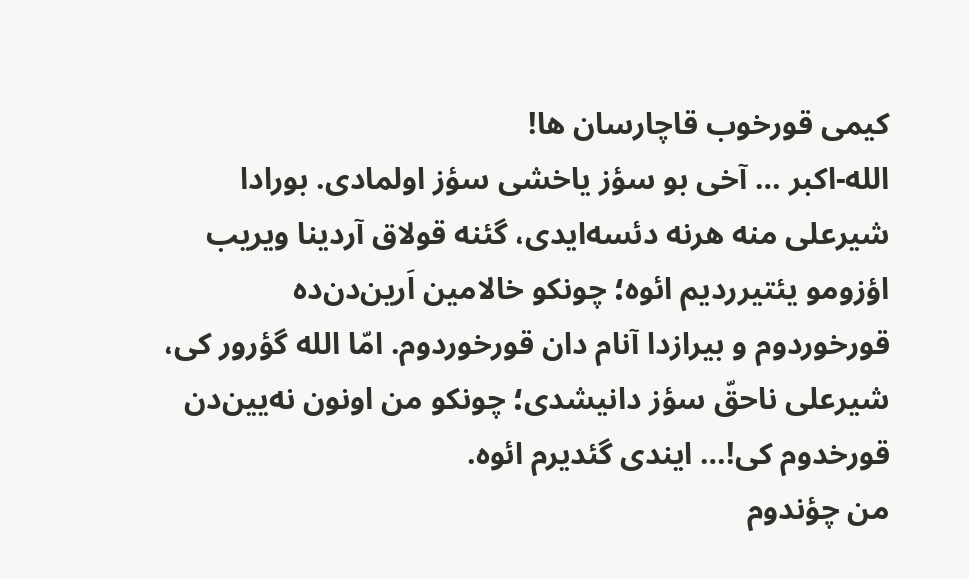کیمی قورخوب قاچارسان ها!
الله-اکبر … آخی بو سؤز یاخشی سؤز اولمادی. بورادا شیرعلی منه هرنه دئسه‌ایدی، گئنه قولاق آردینا ویریب اؤزومو یئتیرردیم ائوه؛ چونکو خالامین اَرین‌دن‌ده قورخوردوم و بیرازدا آنام دان قورخوردوم. امّا الله گؤرور کی، شیرعلی ناحقّ سؤز دانیشدی؛ چونکو من اونون نه‌یین‌دن قورخدوم کی!… ایندی گئدیرم ائوه.
من چؤندوم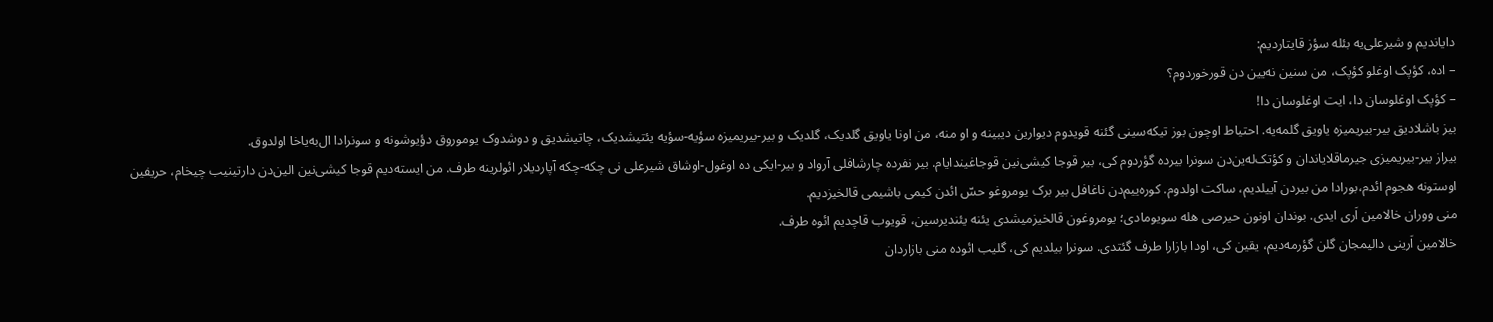دایاندیم و شیرعلی‌یه بئله سؤز قایتاردیم:
– اده، کؤپک اوغلو کؤپک، من سنین نه‌یین دن قورخوردوم؟
– کؤپک اوغلوسان دا، ایت اوغلوسان دا!
بیز باشلادیق بیر-بیریمیزه یاویق گلمه‌یه. احتیاط اوچون بوز تیکه‌سینی گئنه قویدوم دیوارین دیبینه و او منه، من اونا یاویق گلدیک، گلدیک و بیر-بیریمیزه سؤیه-سؤیه یئتیشدیک، چاتیشدیق و دوشدوک یوموروق دؤیوشونه و سونرادا ال‌به‌یاخا اولدوق.
بیراز بیر-بیریمیزی جیرماقلایاندان و کؤتک‌له‌ین‌دن سونرا بیرده گؤردوم کی، بیر قوجا کیشی‌نین قوجاغیندایام. بیر نفرده چارشافلی آرواد و بیر-ایکی ده اوغول-اوشاق شیرعلی نی چکه-چکه آپاردیلار ائولرینه طرف. من ایسته‌دیم قوجا کیشی‌نین الین‌دن دارتینیب چیخام، حریفین اوستونه هجوم ائدم،بورادا من بیردن آییلدیم، ساکت اولدوم. کوره‌ییم‌دن ناغافل بیر برک یومروغو حسّ ائدن کیمی باشیمی قالخیزدیم.
منی ووران خالامین اَری ایدی. بوندان اونون حیرصی هله سویومادی؛ یومروغون قالخیزمیشدی یئنه یئندیرسین، قویوب قاچدیم ائوه طرف.
خالامین اَرینی دالیمجان گلن گؤرمه‌دیم، یقین کی، اودا بازارا طرف گئتدی. سونرا بیلدیم کی، گلیب ائوده منی بازاردان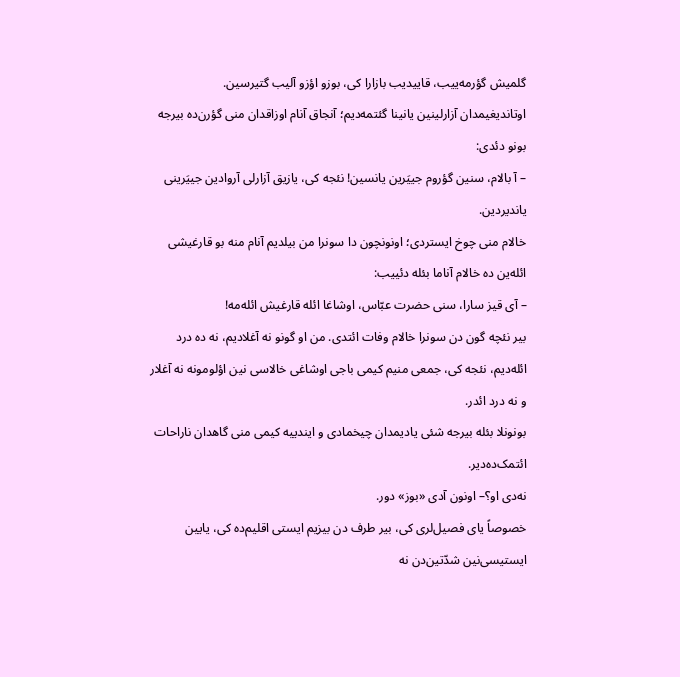گلمیش گؤرمه‌ییب، قاییدیب بازارا کی، بوزو اؤزو آلیب گتیرسین.
اوتاندیغیمدان آزارلینین یانینا گئتمه‌دیم؛ آنجاق آنام اوزاقدان منی گؤرن‌ده بیرجه بونو دئدی:
– آ بالام، سنین گؤروم جییَرین یانسین! نئجه کی، یازیق آزارلی آروادین جییَرینی یاندیردین.
خالام منی چوخ ایستردی؛ اونونچون دا سونرا من بیلدیم آنام منه بو قارغیشی ائله‌ین ده خالام آناما بئله دئییب:
– آی قیز سارا، سنی حضرت عبّاس، اوشاغا ائله قارغیش ائله‌مه!
بیر نئچه گون دن سونرا خالام وفات ائتدی. من او گونو نه آغلادیم، نه ده درد ائله‌دیم، نئجه کی، جمعی منیم کیمی باجی اوشاغی خالاسی ‌نین اؤلومونه نه آغلار و نه درد ائدر.
بونونلا بئله بیرجه شئی یادیمدان چیخمادی و ایندییه کیمی منی گاهدان ناراحات ائتمک‌ده‌دیر.
نه‌دی او؟– اونون آدی «بوز» دور.
خصوصاً یای فصیل‌لری کی، بیر طرف دن بیزیم ایستی اقلیم‌ده کی، یایین ایستیسی‌نین شدّتین‌دن نه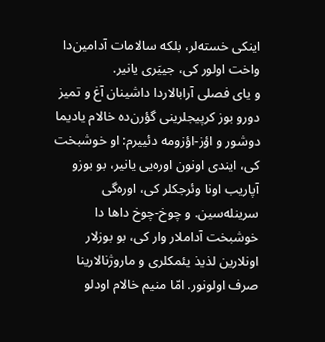اینکی خسته‌لر، بلکه سالامات آدامین‌دا واخت اولور کی، جییَری یانیر.
و یای فصلی آرابالاردا داشینان آغ و تمیز دورو بوز کرپیجلرینی گؤرن‌ده خالام یادیما دوشور و اؤز-اؤزومه دئییرم: او خوشبخت کی، ایندی اونون اوره‌یی یانیر، بو بوزو آپاریب اونا وئرجکلر کی، اوره‌گی سرینله‌سین. و چوخ-چوخ داها دا خوشبخت آداملار وار کی، بو بوزلار اونلارین لذیذ یئمکلری و ماروژنالارینا صرف اولونور. امّا منیم خالام اودلو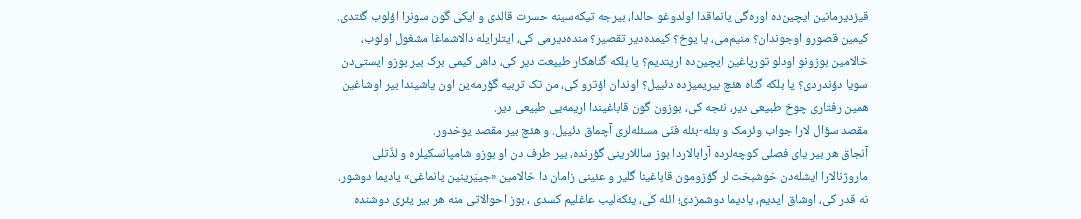قیزدیرمانین ایچین‌ده اوره‌گی یانماقدا اولدوغو حالدا، بیرجه تیکه‌سینه حسرت قالدی و ایکی گون سونرا اؤلوب گئتدی.
کیمین قصورو اوجوندان؟ منیم‌می، یا یوخ؟ کیمده‌دیر تقصیر؟ منده‌دیرمی کی، ایتلرایله دالاشماغا مشغول اولوب، خالامین بوزونو اودلو تورپاغین ایچین‌ده اریتدیم؟ یا بلکه گناهکار طبیعت دیر کی، داش کیمی برک بیر بوزو ایستی‌دن سویا دؤندردی؟ یا بلکه گناه هئچ بیریمیزده دئییل؟ اوندان اؤترو کی، من تک تربیه گؤرمه‌ین اون یاشیندا بیر اوشاغین همین رفتاری چوخ طبیعی دیر، نئجه کی، بوزون گون قاباغیندا اریمه‌یی طبیعی دیر.
مقصد سؤال لارا جواب وئرمک و بئله-بئله فنّی مسئله‌لری آچماق دئییل. و هئچ بیر مقصد یوخدور.
آنجاق هر بیر یای فصلی کوچه‌لرده آرابالاردا بوز ساللارینی گؤرنده، بیر طرف دن او بوزو شامپانسکیلره و لذّتلی ماروژنالارا ایشله‌دن خوشبخت لر گؤزومون قاباغینا گلیر و عئینی زامان دا خالامین «جییَرینین یانماغی» یادیما دوشور.
نه قدر کی، اوشاق ایدیم، یادیما دوشمزدی؛ ائله کی، یئکه‌لیب عاغلیم کسدی ، بوز احوالاتی منه هر بیر یئری دوشنده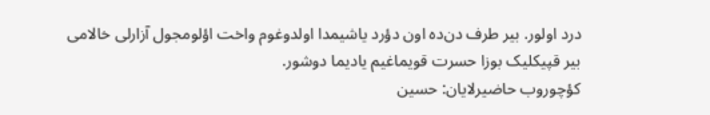درد اولور. بیر طرف دن‌ده اون دؤرد یاشیمدا اولدوغوم واخت اؤلومجول آزارلی خالامی بیر قپیکلیک بوزا حسرت قویماغیم یادیما دوشور.
کؤچوروب حاضیرلایان: حسین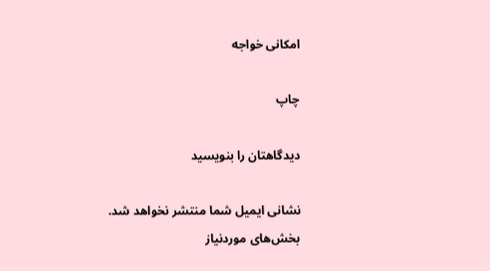امکانی خواجه

چاپ

دیدگاهتان را بنویسید

نشانی ایمیل شما منتشر نخواهد شد. بخش‌های موردنیاز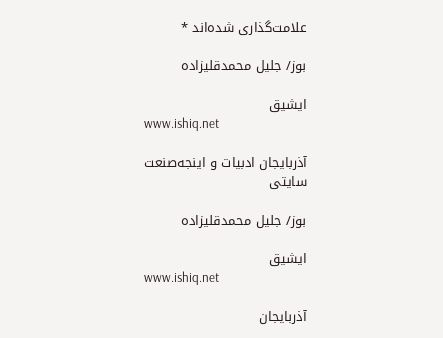علامت‌گذاری شده‌اند *

بوز/ جلیل محمدقلیزاده

ایشیق
www.ishiq.net

آذربایجان ادبیات و اینجه‌صنعت سایتی

بوز/ جلیل محمدقلیزاده

ایشیق
www.ishiq.net

آذربایجان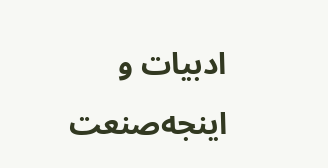ادبیات و اینجه‌صنعت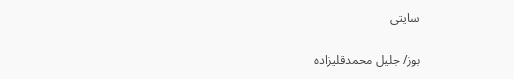سایتی

بوز/ جلیل محمدقلیزاده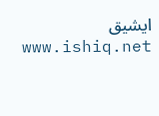ایشیق
www.ishiq.net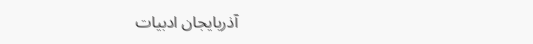آذربایجان ادبیات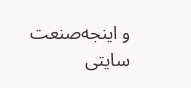و اینجه‌صنعت سایتی